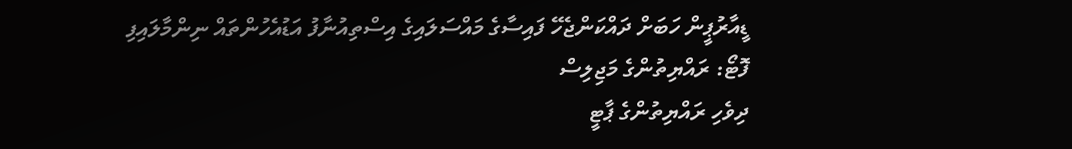ޑީއާރުޕީން ހަބަށް ދައްކަންޖެހޭ ފައިސާގެ މައްސަލައިގެ އިސްތިއުނާފު އަޑުއެހުންތައް ނިންމާލައިފި
ފޮޓޯ: ރައްޔިތުންގެ މަޖިލިސް
ދިވެހި ރައްޔިތުންގެ ޕާޓީ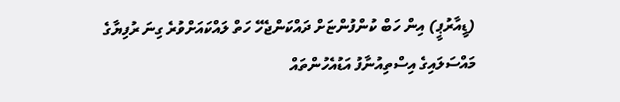(ޑީއާރުޕީ) އިން ހަބް ކުންފުންޏަށް ދައްކަންޖެހޭ ހަތް ލައްކައަށްވުރެ ގިނަ ރުފިޔާގެ މައްސަލައިގެ އިސްތިއުނާފު އަޑުއެހުންތައް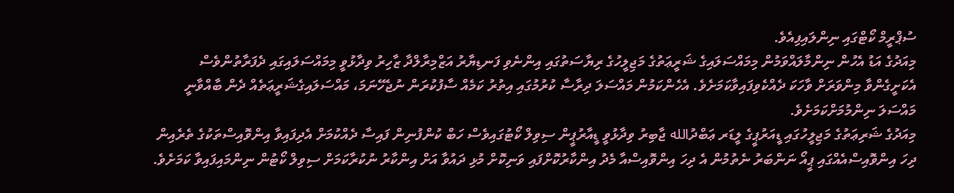ސުޕްރީމް ކޯޓްގައި ނިންލައިފިއެވެ.
މިއަދުގެ އަޑު އެހުން ނިންމާލައްވަމުން މިމައްސަލައިގެ ޝަރީޢަތުގެ މަޖިލީހުގެ ރިޔާސަތުގައި އިންނެވި ފަނޑިޔާރު އަޒްމިރާލްދާ ޒާހިރު ވިދާޅުވީ މިމައްސަލައިގައި ދެފަރާތުންވެސް އެކަށީގެންވާ މިންވަރަށް ވާހަކަ ދެއްކެވިފައިވާކަމަށެވެ. އެހެންކަމުން މައްސަލަ ދިރާސާ ކުރުމުގައި އިތުރު ކަމެއް ސާފުކުރަން ނުޖެހޭނަމަ، މައްސަލައިގެޝަރީޢަތެއް ދެން ބާއްވާނީ މައްސަލަ ނިންމުމަށްކަމަށެވެ.
މިއަދުގެ ޝަރިޢަތުގެ މަޖިލީހުގައި ޑީއަރުޕީގެ ލީޑަރ ޢަބްދުالله ޖާބިރު ވިދާޅުވީ ޑީއާރުޕީން ސިވިލް ކޯޓުގައިވެސް ހަބް ކުންފުނިން ފައިސާ ދެއްކުމަށް އެދިފައިވާ އިންވޮއިސްތަކުގެ ތެރެއިން ދިހަ އިންވޮއިސްއެއްގައި ޕީއޯ ނަންބަރު ނެތުމުން އެ ދިހަ އިންވޮއިސްއާ މެދު އިންކާރުކޮށްފައި ވަނިކޮށް މުޅި ދައުވާ އަށް އިންކާރު ނުކުރާކަމަށް ސިވިލް ކޯޓުން ނިންމައިފައިވާ ކަމަށެވެ.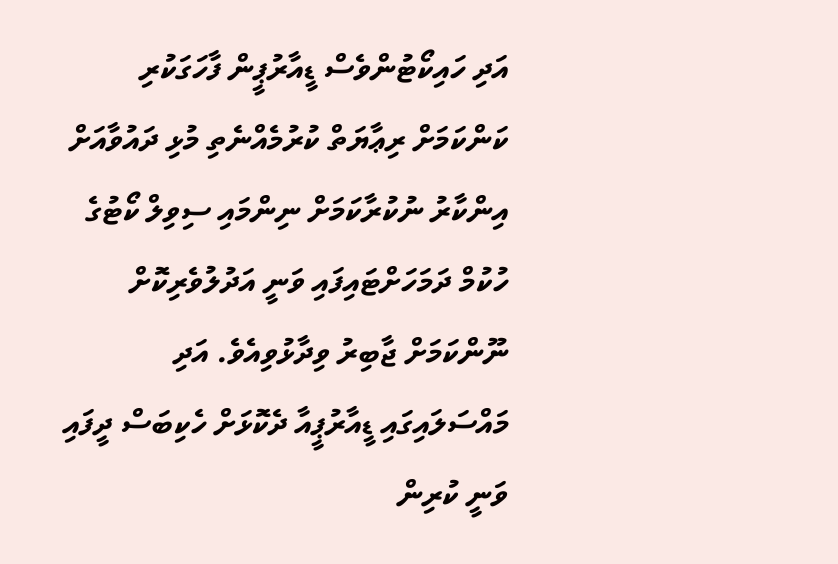އަދި ހައިކޯޓުންވެސް ޑީއާރުޕީން ފާހަގަކުރި ކަންކަމަށް ރިޢާޔަތް ކުރުމެއްނެތި މުޅި ދައުވާއަށް އިންކާރު ނުކުރާކަމަށް ނިންމައި ސިވިލް ކޯޓުގެ ހުކުމް ދަމަހަށްޓައިފައި ވަނީ އަދުލުވެރިކޮށް ނޫންކަމަށް ޖާބިރު ވިދާޅުވިއެވެ. އަދި މައްސަލައިގައި ޑީއާރުޕީއާ ދެކޮޅަށް ހެކިބަސް ދީފައި ވަނީ ކުރިން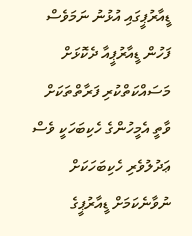ޑީއާރުޕީގައި އުޅުނު ނަމަވެސް ފަހުން ޑީއާރުޕީއާ ދެކޮޅަށް މަސައްކަތްކުރި ފަރާތްތަކަށް ވާތީ އެމީހުންގެ ހެކިބަހަކީ ވެސް ޢަދުލުވެރި ހެކިބަހަކަށް ނުވާނެކަމަށް ޑީއާރުޕީގެ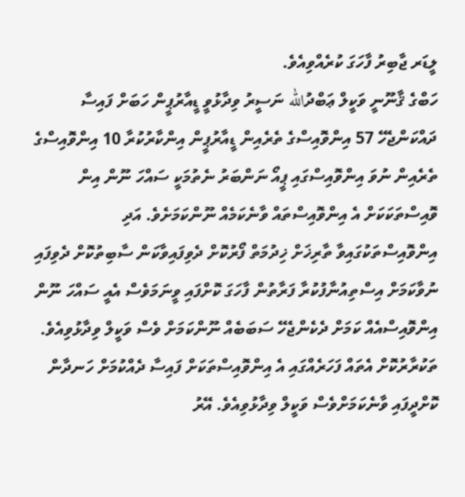ލީޑަރ ޖާބިރު ފާހަގަ ކުރެއްވިއެވެ.
ހަބްގެ ޤާނޫނީ ވަކީލް ޢަބްދުالله ނަސީރު ވިދާޅުވީ ޑީއާރުޕީން ހަބަށް ފައިސާ ދައްކަންޖެހޭ 57 އިންވޮއިސްގެ ތެރެއިން ޑީއާރުޕީން އިންކާރުކުރާ 10 އިންވޮއިސްގެ ތެރެއިން ނުވަ އިންވޮއިސްގައި ޕީއޯ ނަންބަރު ނެތުމަކީ ސައްހަ ނޫން އިން ވޮއިސްތަކަކަށް އެ އިންވޮއިސްތައް ވާނެކަމެއް ނޫންކަމަށެވެ. އަދި އިންވޮއިސްތަކުގައިވާ ތާރިޚަށް ޚިދުމަތް ފޯރުކޮށް ދެވިފައިވާކަން ސާބިތުކޮށް ދެވިފައި ނުވާކަމަށް އިސްތިއުނާފުކުރާ ފަރާތުން ފާހަގަ ކޮށްފައި ވީނަމަވެސް އެއީ ސައްހަ ނޫން އިންވޮއިސްއެއް ކަމަށް ދެކެންޖެހޭ ސަބަބެއް ނޫންކަމަށް ވެސް ވަކީލް ވިދާޅުވިއެވެ. ތަކުރާރުކޮށް އެތައް ފަހަރެއްގައި އެ އިންވޮއިސްތަކަށް ފައިސާ ދެއްކުމަށް ހަނދާން ކޮށްދީފައި ވާނެކަމަށްވެސް ވަކީލް ވިދާޅުވިއެވެ. އޭރު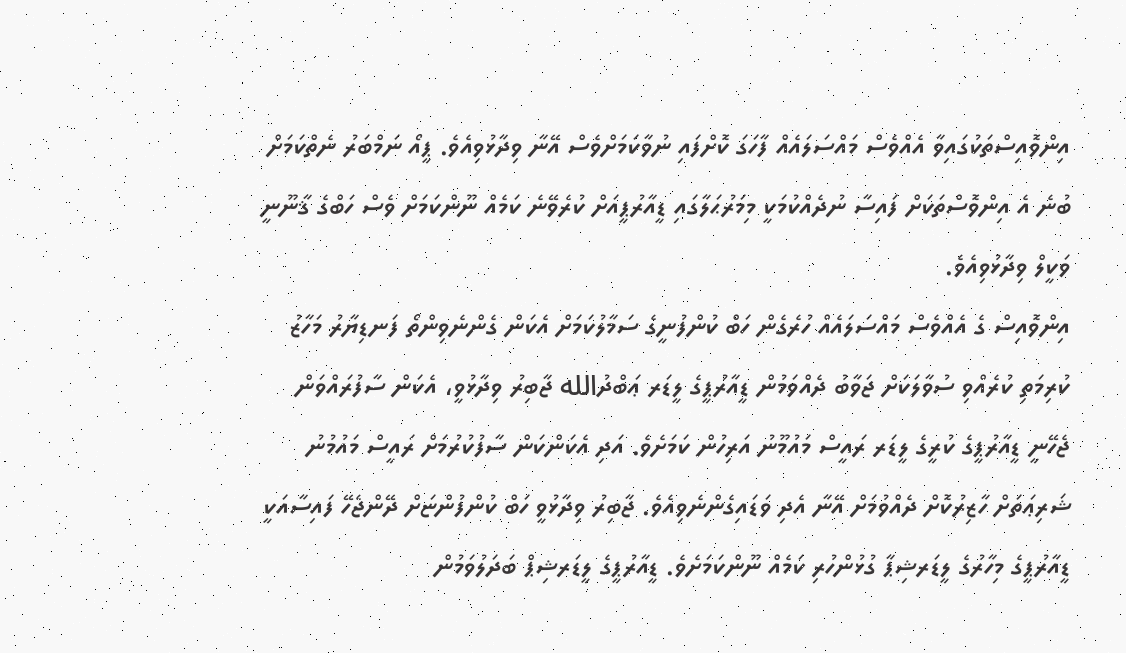އިންވޮއިސްތަކުގައިވާ އެއްވެސް މައްސަލައެއް ފާހަގަ ކޮށްފައި ނުވާކަމަށްވެސް އޭނާ ވިދާޅުވިއެވެ. ޕީއޯ ނަމްބަރު ނެތްކަމަށް ބުނެ އެ އިންވޮސްތަކަށް ފައިސާ ނުދެއްކުމަކީ މިމަރުޙަލާގައި ޑީއާރުޕީއަށް ކުރެވޭނެ ކަމެއް ނޫންކަމަށް ވެސް ހަބްގެ ޤާނޫނީ ވަކީލް ވިދާޅުވިއެވެ.
އިންވޮއިސް ގެ އެއްވެސް މައްސަލައެއް ހުރެގެން ހަބް ކުންފުނީގެ ސަމާލުކަމަށް އެކަން ގެންނެވިންތޯ ފަނޑިޔާރު މަހާޒު ކުރިމަތި ކުރެއްވި ސުވާލަކަށް ޖަވާބު ދެއްވަމުން ޑީއާރުޕީގެ ލީޑަރ ޢަބްދުالله ޖާބިރު ވިދާޅުވީ، އެކަން ސާފުރައްވަން ޖެހޭނީ ޑީއާރުޕީގެ ކުރީގެ ލީޑަރ ރައީސް މައުމޫނު އަރިހުން ކަމަށެވެ. އަދި އެކަންކަން ސާފުކުރުމަށް ރައީސް މައުމުނު ޝަރިޢަތަށް ހާޒިރުކޮށް ދެއްވުމަށް އޭނާ އެދި ވަޑައިގެންނެވިއެވެ. ޖާބިރު ވިދާޅުވީ ހަބް ކުންފުންޏަށް ދޭންޖެހޭ ފައިސާއަކީ ޑީއާރުޕީގެ މިހާރުގެ ލީޑަރޝިޕާ ގުޅުންހުރި ކަމެއް ނޫންކަމަށެވެ. ޑީއާރުޕީގެ ލީޑަރޝިޕް ބަދަލުވަމުން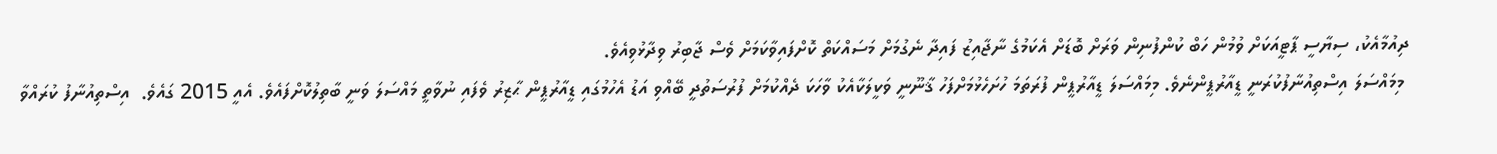ދިއުމާއެކު، ސިޔާސީ ޕާޓީއަކަށް ވުމުން ހަބް ކުންފުނިން ވަރަށް ބޮޑަށް އެކަމުގެ ނާޖާއިޒު ފައިދާ ނެގުމަށް މަސައްކަތް ކޮށްފައިވާކަމަށް ވެސް ޖާބިރު ވިދާޅުވިއެވެ.
 މިމައްސަލަ އިސްތިއުނާފުކުރަނީ ޑީއާރުޕީންނެވެ. މިމައްސަލަ ޑީއާރުޕީން ފުރަތަމަ ހުށަހެޅުމަށްފަހު ޤާނޫނީ ވަކީލަކާއެކު ވާހަކަ ދެއްކުމަށް ފުރުސަތުދީ ބޭއްވި އަޑު އެހުމުގައި ޑީއާރުޕީން ޙާޒިރު ވެފައި ނުވާތީ މައްސަލަ ވަނީ ބާތިލުކޮށްފައެވެ. އެއީ 2015 ގައެވެ.  އިސްތިއުނާފު ކުރައްވާ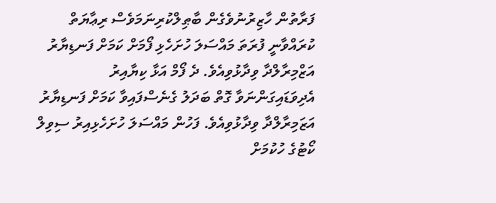ފަރާތުން ހާޒިރުނުވެގެން ބާޠިލްކުރިނަމަވެސް ރިޢާޔަތް ކުރައްވާނީ ފުރަތަ މައްސަލަ ހުށަހެޅި ފޯމަށް ކަމަށް ފަނޑިޔާރު އަޒްމިރާލްދާ ވިދާޅުވިއެވެ. ދެ ފޯމް އަޅާ ކިޔާއިރު  އެދިވަޑައިގަންނަވާ ގޮތް ބަދަލު ގެނެސްފައިވާ ކަމަށް ފަނޑިޔާރު އަޒަމިރާލްދާ ވިދާޅުވިއެވެ. ފަހުން މައްސަލަ ހުށަހެޅިއިރު ސިވިލް ކޯޓުގެ ހުކުމަށް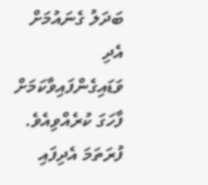ބަދަލު ގެނައުމަށް އެދި ވަޑައިގެންފައިވާކަމަށް ފާހަގަ ކުރެއްވިއެވެ. ފުރަތަމަ އެދިފައި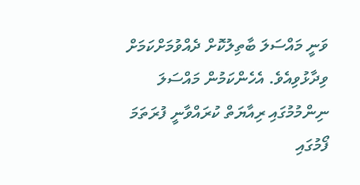ވަނީ މައްސަލަ ބާތިލުކޮށް ދެއްވުމަށްކަމަށް ވިދާޅުވިއެވެ. އެހެންކަމުން މައްސަލަ ނިންމުމުގައި ރިއާޔަތް ކުރައްވާނީ ފުރަތަމަ ފޯމުގައި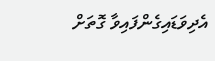އެދިވަޑައިގެންފައިވާ ގޮތަށް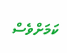ކަމަށްވެސް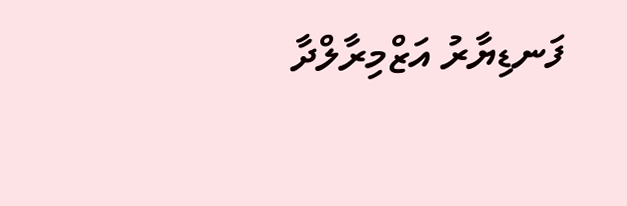ފަނޑިޔާރު އަޒްމިރާލްދާ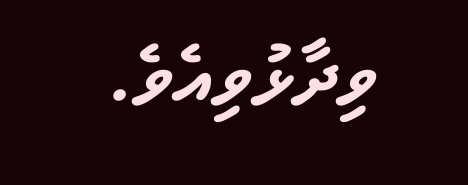ވިދާޅުވިއެވެ.